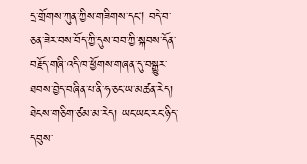དྲ་གྲོགས་ཀུན་ཀྱིས་གཟིགས་དང། བདེ་བ་ཅན་ཟེར་བས་བོད་ཀྱི་དུས་བབ་ཀྱི་སྐབས་དོན་བརྗོད་གཞི་འདི་ཁ་ཕྱོགས་གཞན་དུ་བསྒྱུར་ཐབས་བྱེད་བཞིན་པ་ནི་ཧ་ཅང་ཡ་མཚན་རེད། ཐེངས་གཅིག་ཙམ་མ་རེད། ཡང་ཡང་རང་ཉིད་དབུས་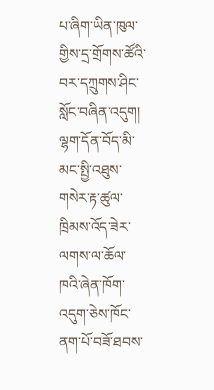པ་ཞིག་ཡིན་ཁུལ་གྱིས་དྲ་གྲོགས་ཚོའི་བར་དཀྲུགས་ཤིང་སློང་བཞིན་འདུག། ལྷག་དོན་བོད་མི་མང་སྤྱི་འཐུས་གསེར་རྟ་ཚུལ་ཁྲིམས་འོད་ཟེར་ལགས་ལ་ཆོལ་ཁའི་ཞེན་ཁོག་འདུག་ཅེས་ཁོང་ནག་པོ་བཟོ་ཐབས་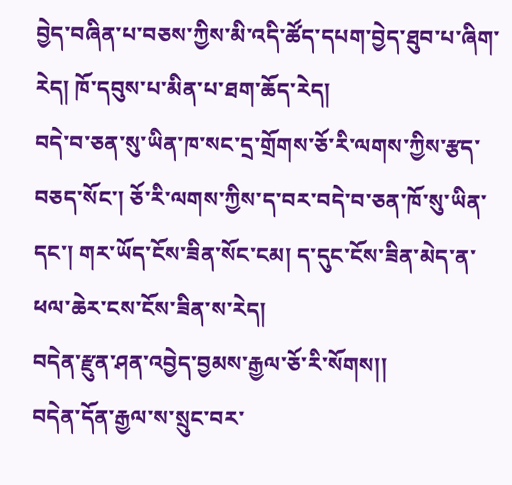བྱེད་བཞིན་པ་བཅས་ཀྱིས་མི་འདི་ཚོད་དཔག་བྱེད་ཐུབ་པ་ཞིག་རེད། ཁོ་དབུས་པ་མིན་པ་ཐག་ཆོད་རེད།
བདེ་བ་ཅན་སུ་ཡིན་ཁ་སང་དྲ་གྲོགས་ཅོ་རི་ལགས་ཀྱིས་རྩད་བཅད་སོང་། ཅོ་རི་ལགས་ཀྱིས་ད་བར་བདེ་བ་ཅན་ཁོ་སུ་ཡིན་དང་། གར་ཡོད་ངོས་ཟིན་སོང་ངམ། ད་དུང་ངོས་ཟིན་མེད་ན་ཕལ་ཆེར་ངས་ངོས་ཟིན་ས་རེད།
བདེན་རྫུན་ཤན་འབྱེད་བྱམས་རྒྱལ་ཅོ་རི་སོགས།།
བདེན་དོན་རྒྱལ་ས་སྲུང་བར་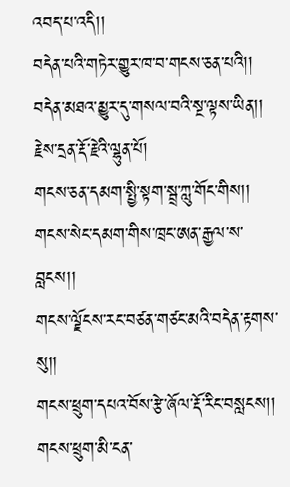འབད་པ་འདི།།
བདེན་པའི་གཏེར་གྱུར་ཁ་བ་གངས་ཅན་པའི།།
བདེན་མཐའ་མྱུར་དུ་གསལ་བའི་སྔ་ལྟས་ཡིན།།
རྗེས་དྲན་རྡོ་རྗེའི་ལྷུན་པོ།
གངས་ཅན་དམག་སྤྱི་སྟག་སྦྲ་ཀླུ་གོང་གིས།།
གངས་སེང་དམག་གིས་ཁྲང་ཨན་རྒྱལ་ས་བླངས།།
གངས་ལྗོངས་རང་བཙན་གཙང་མའི་བདེན་རྟགས་སུ།།
གངས་ཕྲུག་དཔའ་བོས་རྩེ་ཞོལ་རྡོ་རིང་བསླངས།།
གངས་ཕྲུག་མི་ངན་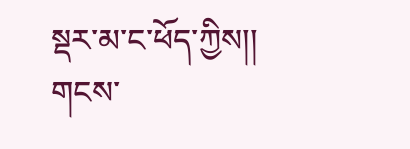སྡར་མ་ང་ཕོད་ཀྱིས།།
གངས་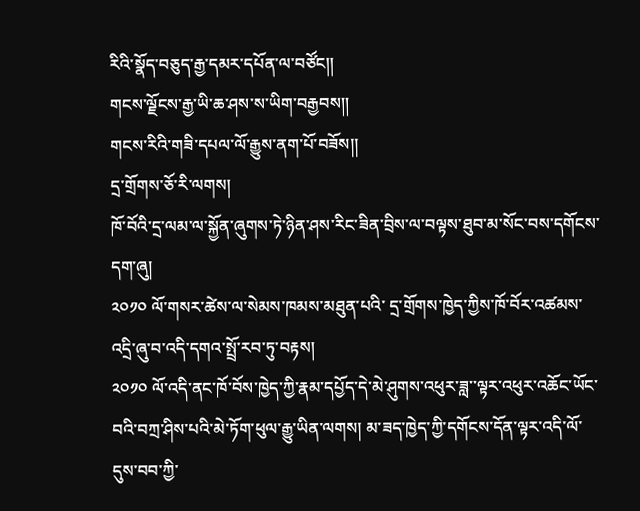རིའི་སྣོད་བཅུད་རྒྱ་དམར་དཔོན་ལ་བཙོང།།
གངས་ལྗོངས་རྒྱ་ཡི་ཆ་ཤས་ས་ཡིག་བརྒྱབས།།
གངས་རིའི་གཟི་དཔལ་ལོ་རྒྱུས་ནག་པོ་བཟོས།།
དྲ་གྲོགས་ཅོ་རི་ལགས།
ཁོ་བོའི་དྲ་ལམ་ལ་སྐྱོན་ཞུགས་ཏེ་ཉིན་ཤས་རིང་ཟིན་བྲིས་ལ་བལྟས་ཐུབ་མ་སོང་བས་དགོངས་དག་ཞུ།
༢༠༡༠ ལོ་གསར་ཚེས་ལ་སེམས་ཁམས་མཐུན་པའི་ དྲ་གྲོགས་ཁྱེད་ཀྱིས་ཁོ་བོར་འཚམས་འདྲི་ཞུ་བ་འདི་དགའ་སྤྲོ་རབ་ཏུ་བརྟས།
༢༠༡༠ ལོ་འདི་ནང་ཁོ་བོས་ཁྱེད་ཀྱི་རྣམ་དཔྱོད་དེ་མེ་ཤུགས་འཕུར་ཟླ་་ལྟར་འཕུར་འཆོང་ཡོང་བའི་བཀྲ་ཤིས་པའི་མེ་ཏོག་ཕུལ་རྒྱུ་ཡིན་ལགས། མ་ཟད་ཁྱེད་ཀྱི་དགོངས་དོན་ལྟར་འདི་ལོ་དུས་བབ་ཀྱི་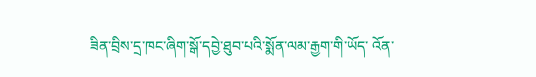ཟིན་བྲིས་དྲ་ཁང་ཞིག་སྒོ་དབྱེ་ཐུབ་པའི་སྨོན་ལམ་རྒྱག་གི་ཡོད་ འོན་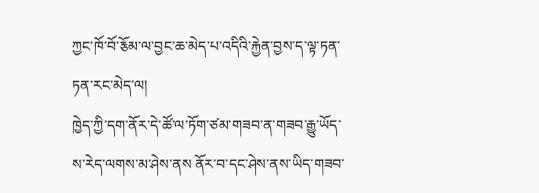ཀྱང་ཁོ་བོ་རྕོམ་ལ་བྱང་ཆ་མེད་པ་འདིའི་རྐྱེན་བྱས་ད་ལྟ་ཏན་ཏན་རང་མེད་ལ།
ཁྱེད་ཀྱི་དག་ནོར་དེ་ཚོ་ལ་ཏོག་ཙམ་གཟབ་ན་གཟབ་རྒྱུ་ཡོད་ས་རེད་ལགས་མ་ཤེས་ནས ནོར་བ་དང་ཤེས་ནས་ཡིད་གཟབ་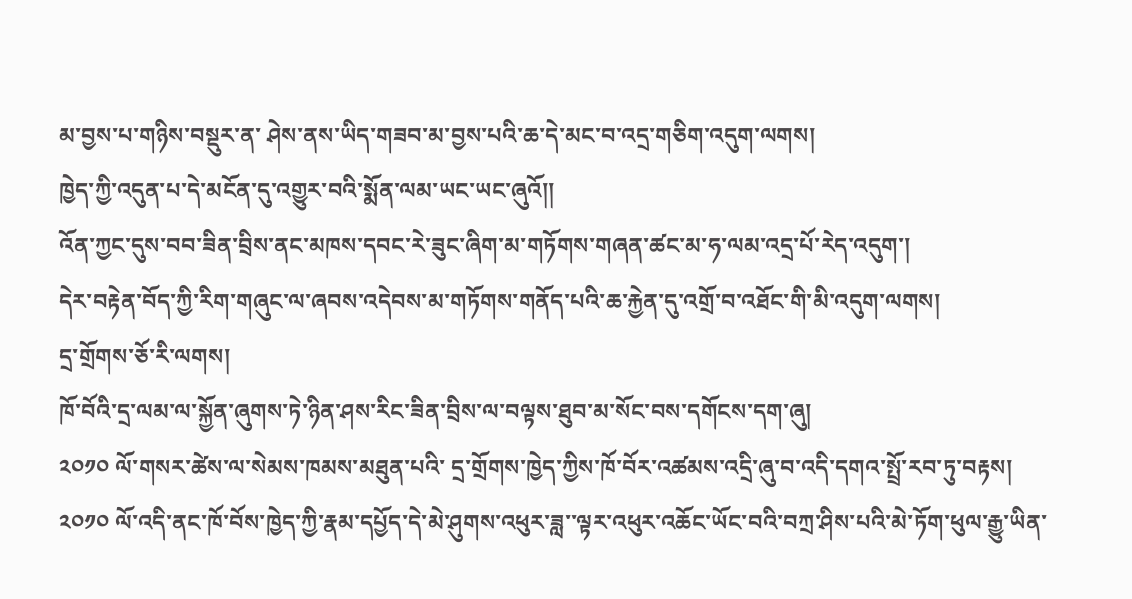མ་བྱས་པ་གཉིས་བསྡུར་ན་ ཤེས་ནས་ཡིད་གཟབ་མ་བྱས་པའི་ཆ་དེ་མང་བ་འདྲ་གཅིག་འདུག་ལགས།
ཁྱེད་ཀྱི་འདུན་པ་དེ་མངོན་དུ་འགྱུར་བའི་སྨོན་ལམ་ཡང་ཡང་ཞུའོ།།
འོན་ཀྱང་དུས་བབ་ཟིན་བྲིས་ནང་མཁས་དབང་རེ་ཟུང་ཞིག་མ་གཏོགས་གཞན་ཚང་མ་ཧ་ལམ་འདྲ་པོ་རེད་འདུག་།
དེར་བརྟེན་བོད་ཀྱི་རིག་གཞུང་ལ་ཞབས་འདེབས་མ་གཏོགས་གནོད་པའི་ཆ་རྐྱེན་དུ་འགྲོ་བ་འཐོང་གི་མི་འདུག་ལགས།
དྲ་གྲོགས་ཅོ་རི་ལགས།
ཁོ་བོའི་དྲ་ལམ་ལ་སྐྱོན་ཞུགས་ཏེ་ཉིན་ཤས་རིང་ཟིན་བྲིས་ལ་བལྟས་ཐུབ་མ་སོང་བས་དགོངས་དག་ཞུ།
༢༠༡༠ ལོ་གསར་ཚེས་ལ་སེམས་ཁམས་མཐུན་པའི་ དྲ་གྲོགས་ཁྱེད་ཀྱིས་ཁོ་བོར་འཚམས་འདྲི་ཞུ་བ་འདི་དགའ་སྤྲོ་རབ་ཏུ་བརྟས།
༢༠༡༠ ལོ་འདི་ནང་ཁོ་བོས་ཁྱེད་ཀྱི་རྣམ་དཔྱོད་དེ་མེ་ཤུགས་འཕུར་ཟླ་་ལྟར་འཕུར་འཆོང་ཡོང་བའི་བཀྲ་ཤིས་པའི་མེ་ཏོག་ཕུལ་རྒྱུ་ཡིན་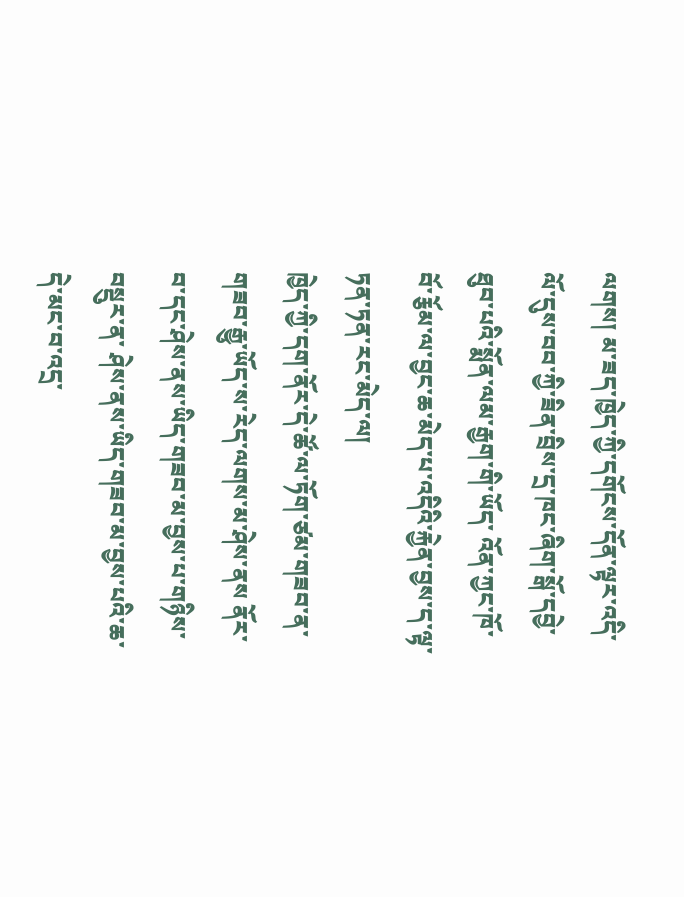ལགས། མ་ཟད་ཁྱེད་ཀྱི་དགོངས་དོན་ལྟར་འདི་ལོ་དུས་བབ་ཀྱི་ཟིན་བྲིས་དྲ་ཁང་ཞིག་སྒོ་དབྱེ་ཐུབ་པའི་སྨོན་ལམ་རྒྱག་གི་ཡོད་ འོན་ཀྱང་ཁོ་བོ་རྕོམ་ལ་བྱང་ཆ་མེད་པ་འདིའི་རྐྱེན་བྱས་ད་ལྟ་ཏན་ཏན་རང་མེད་ལ།
ཁྱེད་ཀྱི་དག་ནོར་དེ་ཚོ་ལ་ཏོག་ཙམ་གཟབ་ན་གཟབ་རྒྱུ་ཡོད་ས་རེད་ལགས་མ་ཤེས་ནས ནོར་བ་དང་ཤེས་ནས་ཡིད་གཟབ་མ་བྱས་པ་གཉིས་བསྡུར་ན་ ཤེས་ནས་ཡིད་གཟབ་མ་བྱས་པའི་ཆ་དེ་མང་བ་འདྲ་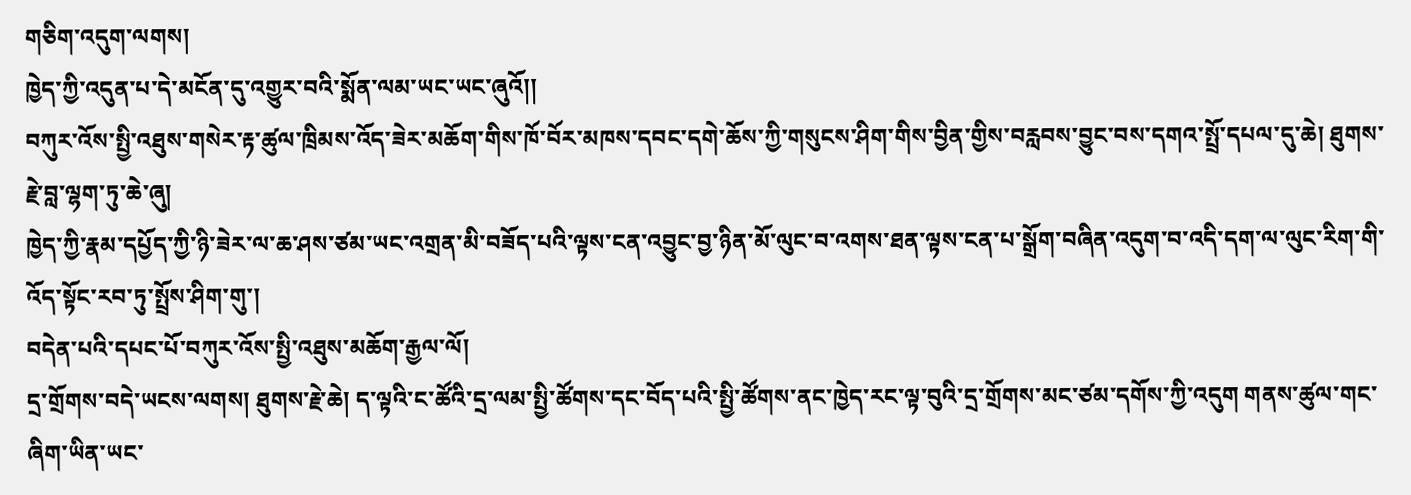གཅིག་འདུག་ལགས།
ཁྱེད་ཀྱི་འདུན་པ་དེ་མངོན་དུ་འགྱུར་བའི་སྨོན་ལམ་ཡང་ཡང་ཞུའོ།།
བཀུར་འོས་སྤྱི་འཐུས་གསེར་རྟ་ཚུལ་ཁྲིམས་འོད་ཟེར་མཆོག་གིས་ཁོ་བོར་མཁས་དབང་དགེ་ཆོས་ཀྱི་གསུངས་ཤིག་གིས་བྱིན་གྱིས་བརླབས་བྱུང་བས་དགའ་སྤྲོ་དཔལ་དུ་ཆེ། ཐུགས་རྗེ་བླ་ལྷག་ཏུ་ཆེ་ཞུ།
ཁྱེད་ཀྱི་རྣམ་དཔྱོད་ཀྱི་ཉི་ཟེར་ལ་ཆ་ཤས་ཙམ་ཡང་འགྲན་མི་བཟོད་པའི་ལྟས་ངན་འབྱུང་བྱ་ཉིན་མོ་ལུང་བ་འགས་ཐན་ལྟས་ངན་པ་སྒྲོག་བཞིན་འདུག་བ་འདི་དག་ལ་ལུང་རིག་གི་འོད་སྟོང་རབ་ཏུ་སྤྲོས་ཤིག་གུ་།
བདེན་པའི་དཔང་པོ་བཀུར་འོས་སྤྱི་འཐུས་མཆོག་རྒྱལ་ལོ།
དྲ་གྲོགས་བདེ་ཡངས་ལགས། ཐུགས་རྗེ་ཆེ། ད་ལྟའི་ང་ཚོའི་དྲ་ལམ་སྤྱི་ཚོགས་དང་བོད་པའི་སྤྱི་ཚོགས་ནང་ཁྱེད་རང་ལྟ་བུའི་དྲ་གྲོགས་མང་ཙམ་དགོས་ཀྱི་འདུག གནས་ཚུལ་གང་ཞིག་ཡིན་ཡང་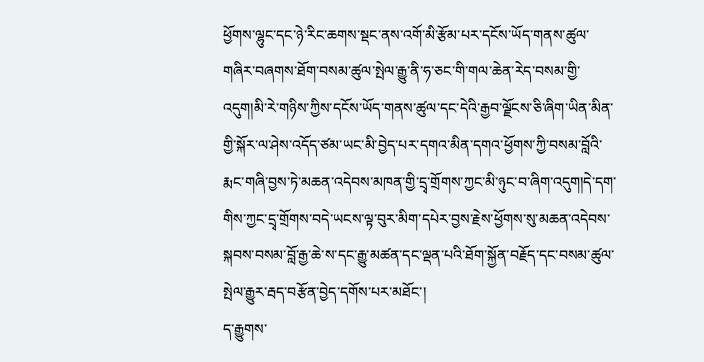ཕྱོགས་ལྷུང་དང་ཉེ་རིང་ཆགས་སྡང་ནས་འགོ་མི་རྩོམ་པར་དངོས་ཡོད་གནས་ཚུལ་གཞིར་བཞགས་ཐོག་བསམ་ཚུལ་སྤེལ་རྒྱུ་ནི་ཧ་ཅང་གི་གལ་ཆེན་རེད་བསམ་གྱི་འདུག།མི་རེ་གཉིས་ཀྱིས་དངོས་ཡོད་གནས་ཚུལ་དང་དེའི་རྒྱབ་ལྗོངས་ཅི་ཞིག་ཡིན་མིན་གྱི་སྐོར་ལ་ཤེས་འདོད་ཙམ་ཡང་མི་བྱེད་པར་དགའ་མིན་དགའ་ཕྱོགས་ཀྱི་བསམ་བློའི་རྨང་གཞི་བྱས་ཏེ་མཆན་འདེབས་མཁན་གྱི་དྲྭ་གྲོགས་ཀྱང་མི་ཉུང་བ་ཞིག་འདུག།དེ་དག་གིས་ཀྱང་དྲྭ་གྲོགས་བདེ་ཡངས་ལྟ་བུར་མིག་དཔེར་བྱས་རྗེས་ཕྱོགས་སུ་མཆན་འདེབས་སྐབས་བསམ་བློ་རྒྱ་ཆེ་ས་དང་རྒྱུ་མཚན་དང་ལྡན་པའི་ཐོག་སྐྱོན་བརྗོད་དང་བསམ་ཚུལ་སྤེལ་རྒྱུར་རྦད་བརྩོན་བྱེད་དགོས་པར་མཐོང་།
ད་རྒྱུགས་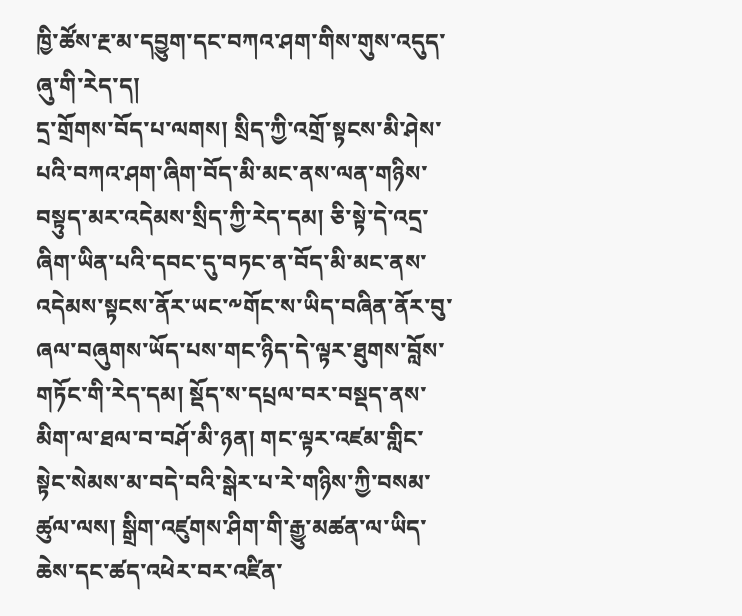ཁྱི་ཚོས་རྔ་མ་དབྱུག་དང་བཀའ་ཤག་གིས་གུས་འདུད་ཞུ་གི་རེད་ད།
དྲ་གྲོགས་བོད་པ་ལགས། སྲིད་ཀྱི་འགྲོ་སྟངས་མི་ཤེས་པའི་བཀའ་ཤག་ཞིག་བོད་མི་མང་ནས་ལན་གཉིས་བསྟུད་མར་འདེམས་སྲིད་ཀྱི་རེད་དམ། ཅི་སྟེ་དེ་འདྲ་ཞིག་ཡིན་པའི་དབང་དུ་བཏང་ན་བོད་མི་མང་ནས་འདེམས་སྟངས་ནོར་ཡང་༸གོང་ས་ཡིད་བཞིན་ནོར་བུ་ཞལ་བཞུགས་ཡོད་པས་གང་ཉིད་དེ་ལྟར་ཐུགས་བློས་གཏོང་གི་རེད་དམ། སྡོད་ས་དཔྲལ་བར་བསྡད་ནས་མིག་ལ་ཐལ་བ་བཤོ་མི་ཉན། གང་ལྟར་འཛམ་གླིང་སྟེང་སེམས་མ་བདེ་བའི་སྒེར་པ་རེ་གཉིས་ཀྱི་བསམ་ཚུལ་ལས། སྒྲིག་འཛུགས་ཤིག་གི་རྒྱུ་མཚན་ལ་ཡིད་ཆེས་དང་ཚད་འཕེར་བར་འཛིན་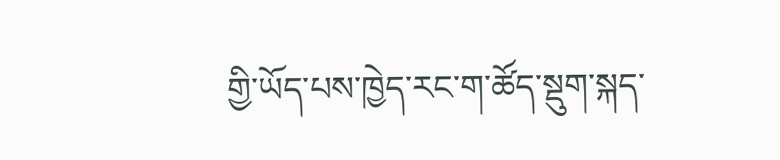གྱི་ཡོད་པས་ཁྱེད་རང་ག་ཚོད་སྡུག་སྐད་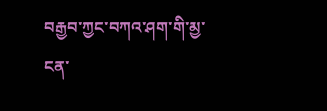བརྒྱབ་ཀྱང་བཀའ་ཤག་གི་མྱ་ངན་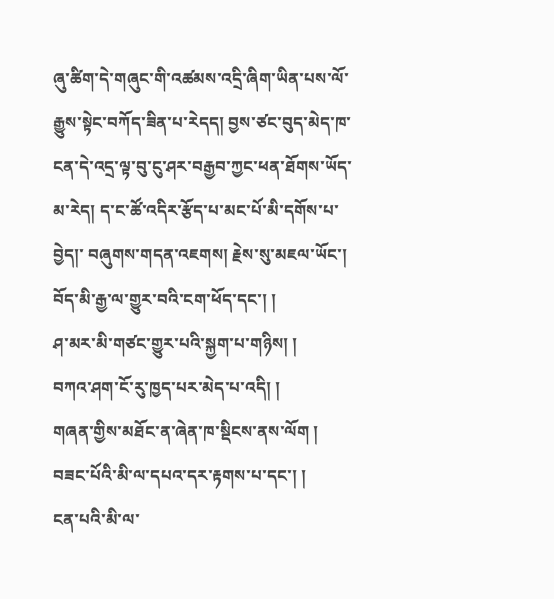ཞུ་ཚིག་དེ་གཞུང་གི་འཚམས་འདྲི་ཞིག་ཡིན་པས་ལོ་རྒྱུས་སྟེང་བཀོད་ཟིན་པ་རེདད། བྱས་ཙང་བུད་མེད་ཁ་ངན་དེ་འདྲ་ལྟ་བུ་ངུ་ཤར་བརྒྱབ་ཀྱང་ཕན་ཐོགས་ཡོད་མ་རེད། ད་ང་ཚོ་འདིར་རྩོད་པ་མང་པོ་མི་དགོས་པ་བྱེད།་ བཞུགས་གདན་འཇགས། རྗེས་སུ་མཇལ་ཡོང་།
བོད་མི་རྒྱ་ལ་གྱུར་བའི་ངག་ཕོད་དང་། །
ཤ་མར་མི་གཙང་གྱུར་པའི་སྐྱག་པ་གཉིས། །
བཀའ་ཤག་ངོ་རུ་ཁྱད་པར་མེད་པ་འདི། །
གཞན་གྱིས་མཐོང་ན་ཞེན་ཁ་སྡིངས་ནས་ལོག །
བཟང་པོའི་མི་ལ་དཔའ་དར་རྟགས་པ་དང་། །
ངན་པའི་མི་ལ་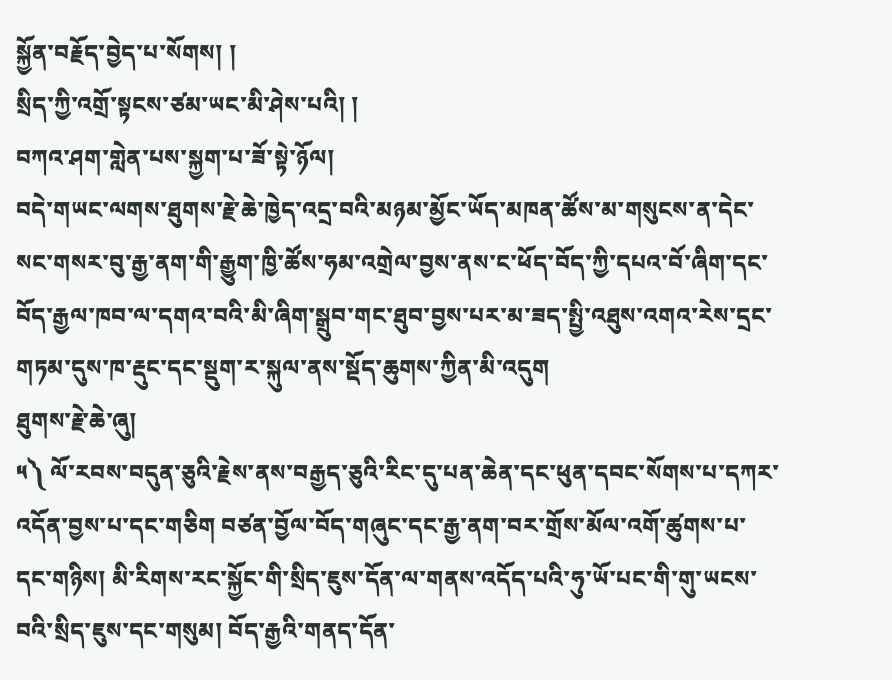སྐྱོན་བརྗོད་བྱེད་པ་སོགས། །
སྲིད་ཀྱི་འགྲོ་སྟངས་ཙམ་ཡང་མི་ཤེས་པའི། །
བཀའ་ཤག་གླེན་པས་སྐྱག་པ་ཟོ་སྟེ་ཉོལ།
བདེ་གཡང་ལགས་ཐུགས་རྗེ་ཆེ་ཁྱེད་འདྲ་བའི་མཉམ་མྱོང་ཡོད་མཁན་ཚོས་མ་གསུངས་ན་དེང་སང་གསར་བུ་རྒྱ་ནག་གི་རྒྱུག་ཁྱི་ཚོས་ཧམ་འགྲེལ་བྱས་ནས་ང་ཕོད་བོད་ཀྱི་དཔའ་བོ་ཞིག་དང་བོད་རྒྱལ་ཁབ་ལ་དགའ་བའི་མི་ཞིག་སྒྲུབ་གང་ཐུབ་བྱས་པར་མ་ཟད་སྤྱི་འཐུས་འགའ་རེས་དྲང་གཏམ་དུས་ཁ་རྡུང་དང་སྡུག་ར་སྐུལ་ནས་སྡོད་ཆུགས་ཀྱིན་མི་འདུག
ཐུགས་རྗེ་ཆེ་ཞུ།
༥༽ ལོ་རབས་བདུན་ཅུའི་རྗེས་ནས་བརྒྱད་ཅུའི་རིང་དུ་པན་ཆེན་དང་ཕུན་དབང་སོགས་པ་དཀར་འདོན་བྱས་པ་དང་གཅིག བཙན་བྱོལ་བོད་གཞུང་དང་རྒྱ་ནག་བར་གྲོས་མོལ་འགོ་ཚུགས་པ་དང་གཉིས། མི་རིགས་རང་སྐྱོང་གི་སྲིད་ཇུས་དོན་ལ་གནས་འདོད་པའི་ཧུ་ཡོ་པང་གི་གུ་ཡངས་བའི་སྲིད་ཇུས་དང་གསུམ། བོད་རྒྱའི་གནད་དོན་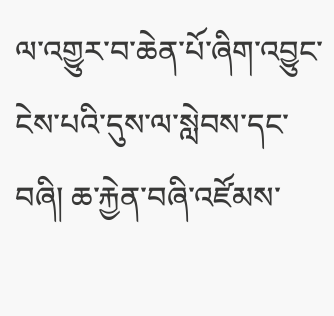ལ་འགྱུར་བ་ཆེན་པོ་ཞིག་འབྱུང་ངེས་པའི་དུས་ལ་སླེབས་དང་བཞི། ཆ་རྐྱེན་བཞི་འཛོམས་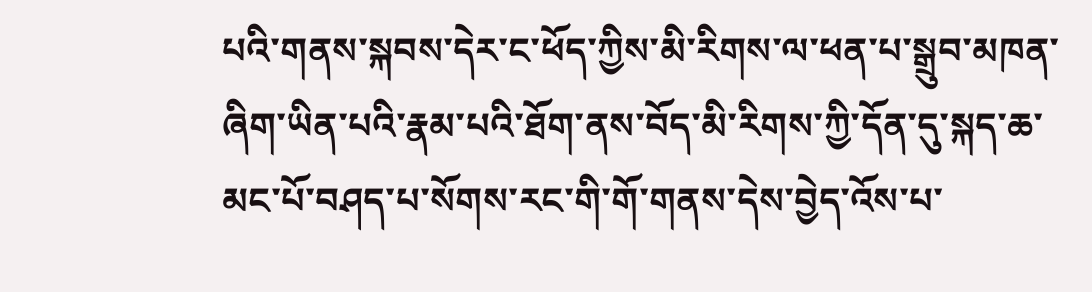པའི་གནས་སྐབས་དེར་ང་ཕོད་ཀྱིས་མི་རིགས་ལ་ཕན་པ་སྒྲུབ་མཁན་ཞིག་ཡིན་པའི་རྣམ་པའི་ཐོག་ནས་བོད་མི་རིགས་ཀྱི་དོན་དུ་སྐད་ཆ་མང་པོ་བཤད་པ་སོགས་རང་གི་གོ་གནས་དེས་བྱེད་འོས་པ་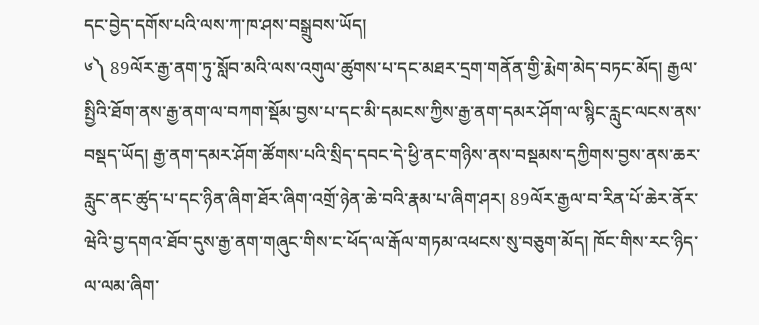དང་བྱེད་དགོས་པའི་ལས་ཀ་ཁ་ཤས་བསྒྲུབས་ཡོད།
༦༽ 89ལོར་རྒྱ་ནག་ཏུ་སློབ་མའི་ལས་འགུལ་ཚུགས་པ་དང་མཐར་དྲག་གནོན་གྱི་རྨེག་མེད་བཏང་མོད། རྒྱལ་སྤྱིའི་ཐོག་ནས་རྒྱ་ནག་ལ་བཀག་སྡོམ་བྱས་པ་དང་མི་དམངས་ཀྱིས་རྒྱ་ནག་དམར་ཤོག་ལ་སྙིང་རླུང་ལངས་ནས་བསྡད་ཡོད། རྒྱ་ནག་དམར་ཤོག་ཚོགས་པའི་སྲིད་དབང་དེ་ཕྱི་ནང་གཉིས་ནས་བསྡམས་དཀྱིགས་བྱས་ནས་ཆར་རླུང་ནང་ཚུད་པ་དང་ཉིན་ཞིག་ཐོར་ཞིག་འགྲོ་ཉེན་ཆེ་བའི་རྣམ་པ་ཞིག་ཤར། 89ལོར་རྒྱལ་བ་རིན་པོ་ཆེར་ནོར་ཝེའི་བྱ་དགའ་ཐོབ་དུས་རྒྱ་ནག་གཞུང་གིས་ང་ཕོད་ལ་རྒོལ་གཏམ་འཕངས་སུ་བཅུག་མོད། ཁོང་གིས་རང་ཉིད་ལ་ལམ་ཞིག་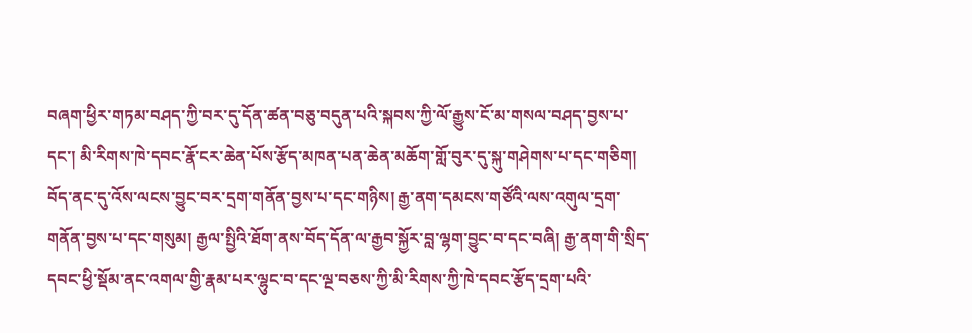བཞག་ཕྱིར་གཏམ་བཤད་ཀྱི་བར་དུ་དོན་ཚན་བཅུ་བདུན་པའི་སྐབས་ཀྱི་ལོ་རྒྱུས་ངོ་མ་གསལ་བཤད་བྱས་པ་དང་། མི་རིགས་ཁེ་དབང་རྣོ་ངར་ཆེན་པོས་རྩོད་མཁན་པན་ཆེན་མཆོག་གློ་བུར་དུ་སྐུ་གཤེགས་པ་དང་གཅིག། བོད་ནང་དུ་འོས་ལངས་བྱུང་བར་དྲག་གནོན་བྱས་པ་དང་གཉིས། རྒྱ་ནག་དམངས་གཙོའི་ལས་འགུལ་དྲག་གནོན་བྱས་པ་དང་གསུམ། རྒྱལ་སྤྱིའི་ཐོག་ནས་བོད་དོན་ལ་རྒྱབ་སྐྱོར་བླ་ལྷག་བྱུང་བ་དང་བཞི། རྒྱ་ནག་གི་སྲིད་དབང་ཕྱི་སྡོམ་ནང་འགལ་གྱི་རྣམ་པར་ལྷུང་བ་དང་ལྔ་བཅས་ཀྱི་མི་རིགས་ཀྱི་ཁེ་དབང་རྩོད་དྲག་པའི་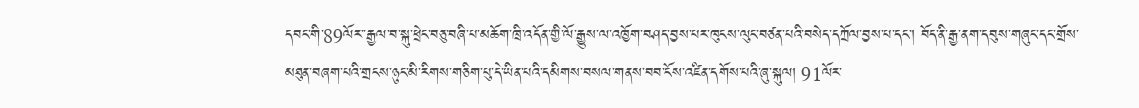དབང་གི་89ལོར་་རྒྱལ་བ་སྐུ་ཕྲེང་བཅུ་བཞི་པ་མཆོག་ཁྲི་འདོན་གྱི་ལོ་རྒྱུས་ལ་འཁྱོག་བཤད་བྱས་པར་ཁུངས་ལུང་བཙན་པའི་བསེད་དཀྲོལ་བྱས་པ་དང་། བོད་ནི་རྒྱ་ནག་དབུས་གཞུང་དང་གྲོས་མཐུན་བཞག་པའི་གྲངས་ཉུང་མི་རིགས་གཅིག་པུ་དེ་ཡིན་པའི་དམིགས་བསལ་གནས་བབ་ངོས་འཛིན་དགོས་པའི་ཞུ་སྐུལ། 91ལོར་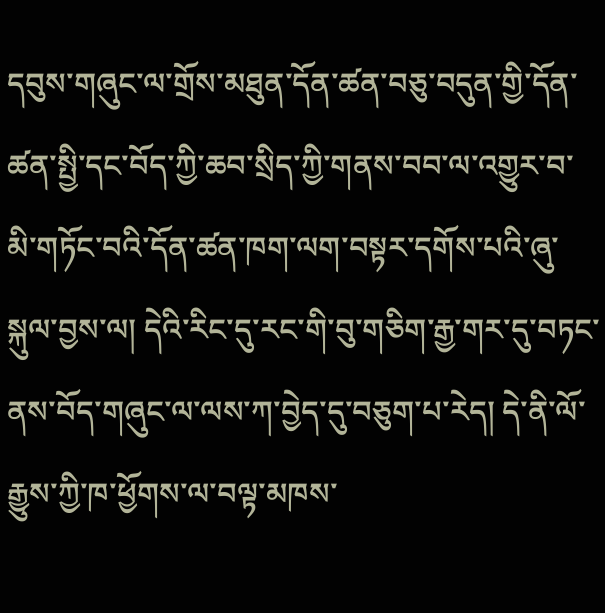དབུས་གཞུང་ལ་གྲོས་མཐུན་དོན་ཚན་བཅུ་བདུན་གྱི་དོན་ཚན་སྤྱི་དང་བོད་ཀྱི་ཆབ་སྲིད་ཀྱི་གནས་བབ་ལ་འགྱུར་བ་མི་གཏོང་བའི་དོན་ཚན་ཁག་ལག་བསྟར་དགོས་པའི་ཞུ་སྐུལ་བྱས་ལ། དེའི་རིང་དུ་རང་གི་བུ་གཅིག་རྒྱ་གར་དུ་བཏང་ནས་བོད་གཞུང་ལ་ལས་ཀ་བྱེད་དུ་བཅུག་པ་རེད། དེ་ནི་ལོ་རྒྱུས་ཀྱི་ཁ་ཕྱོགས་ལ་བལྟ་མཁས་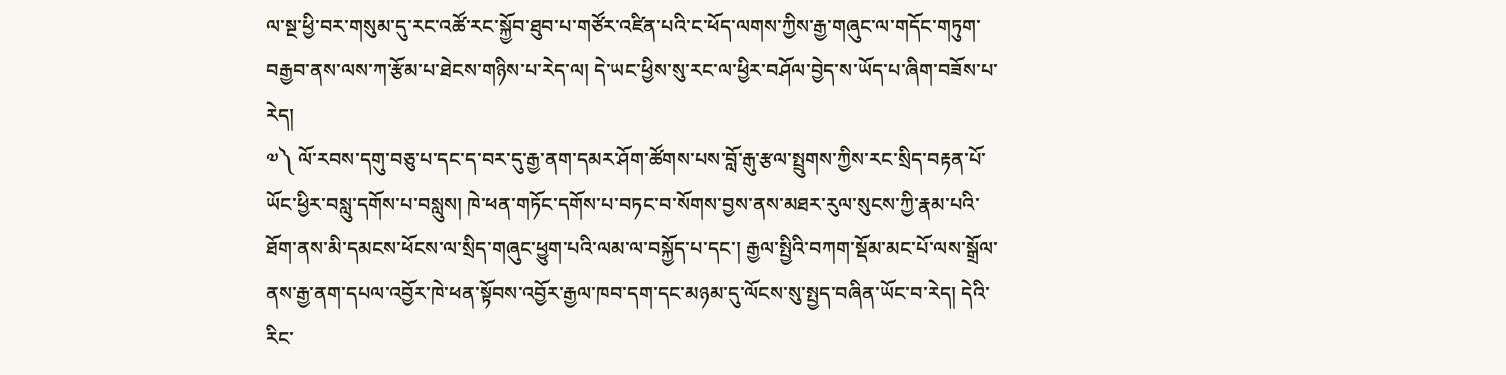ལ་སྔ་ཕྱི་བར་གསུམ་དུ་རང་འཚོ་རང་སྐྱོབ་ཐུབ་པ་གཙོར་འཛིན་པའི་ང་ཕོད་ལགས་ཀྱིས་རྒྱ་གཞུང་ལ་གདོང་གཏུག་བརྒྱབ་ནས་ལས་ཀ་རྩོམ་པ་ཐེངས་གཉིས་པ་རེད་ལ། དེ་ཡང་ཕྱིས་སུ་རང་ལ་ཕྱིར་བཤོལ་བྱེད་ས་ཡོད་པ་ཞིག་བཟོས་པ་རེད།
༧༽ ལོ་རབས་དགུ་བཅུ་པ་དང་ད་བར་དུ་རྒྱ་ནག་དམར་ཤོག་ཚོགས་པས་བློ་རྒུ་རྩལ་སྤྲུགས་ཀྱིས་རང་སྲིད་བརྟན་པོ་ཡོང་ཕྱིར་བསླུ་དགོས་པ་བསླུས། ཁེ་ཕན་གཏོང་དགོས་པ་བཏང་བ་སོགས་བྱས་ནས་མཐར་རུལ་སུངས་ཀྱི་རྣམ་པའི་ཐོག་ནས་མི་དམངས་ཕོངས་ལ་སྲིད་གཞུང་ཕྱུག་པའི་ལམ་ལ་བསྐྱོད་པ་དང་། རྒྱལ་སྤྱིའི་བཀག་སྡོམ་མང་པོ་ལས་སྒྲོལ་ནས་རྒྱ་ནག་དཔལ་འབྱོར་ཁེ་ཕན་སྟོབས་འབྱོར་རྒྱལ་ཁབ་དག་དང་མཉམ་དུ་ལོངས་སུ་སྤྱད་བཞིན་ཡོང་བ་རེད། དེའི་རིང་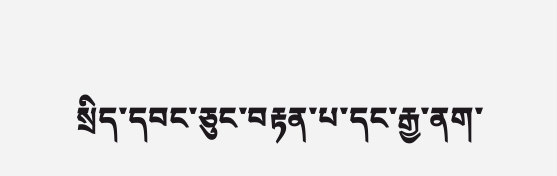སྲིད་དབང་ཅུང་བརྟན་པ་དང་རྒྱ་ནག་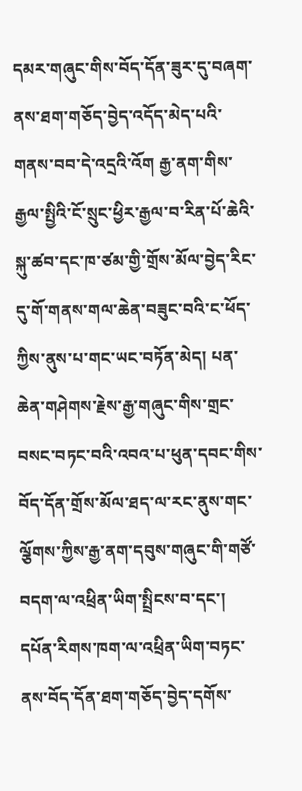དམར་གཞུང་གིས་བོད་དོན་ཟུར་དུ་བཞག་ནས་ཐག་གཅོད་བྱེད་འདོད་མེད་པའི་གནས་བབ་དེ་འདྲའི་འོག རྒྱ་ནག་གིས་རྒྱལ་སྤྱིའི་ངོ་སྲུང་ཕྱིར་རྒྱལ་བ་རིན་པོ་ཆེའི་སྐུ་ཚབ་དང་ཁ་ཙམ་གྱི་གྲོས་མོལ་བྱེད་རིང་དུ་གོ་གནས་གལ་ཆེན་བཟུང་བའི་ང་ཕོད་ཀྱིས་ནུས་པ་གང་ཡང་བཏོན་མེད། པན་ཆེན་གཤེགས་རྗེས་རྒྱ་གཞུང་གིས་གྲང་བསང་བཏང་བའི་འབའ་པ་ཕུན་དབང་གིས་བོད་དོན་གྲོས་མོལ་ཐད་ལ་རང་ནུས་གང་ལྕོགས་ཀྱིས་རྒྱ་ནག་དབུས་གཞུང་གི་གཙོ་བདག་ལ་འཕྲིན་ཡིག་སྤྲིངས་བ་དང་། དཔོན་རིགས་ཁག་ལ་འཕྲིན་ཡིག་བཏང་ནས་བོད་དོན་ཐག་གཅོད་བྱེད་དགོས་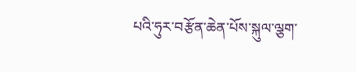པའི་ཧུར་བརྩོན་ཆེན་པོས་སྐུལ་ལྕག་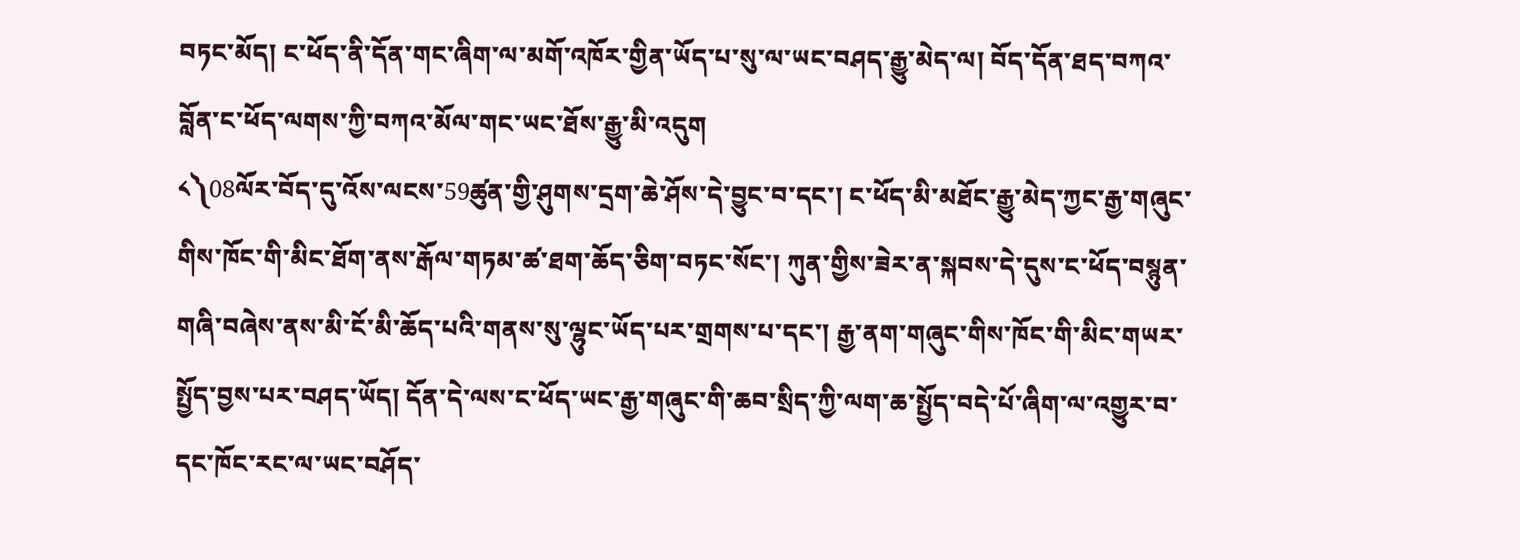བཏང་མོད། ང་ཕོད་ནི་དོན་གང་ཞིག་ལ་མགོ་འཁོར་གྱིན་ཡོད་པ་སུ་ལ་ཡང་བཤད་རྒྱུ་མེད་ལ། བོད་དོན་ཐད་བཀའ་བློན་ང་ཕོད་ལགས་ཀྱི་བཀའ་མོལ་གང་ཡང་ཐོས་རྒྱུ་མི་འདུག
༨༽08ལོར་བོད་དུ་འོས་ལངས་59ཚུན་གྱི་ཤུགས་དྲག་ཆེ་ཤོས་དེ་བྱུང་བ་དང་། ང་ཕོད་མི་མཐོང་རྒྱུ་མེད་ཀྱང་རྒྱ་གཞུང་གིས་ཁོང་གི་མིང་ཐོག་ནས་རྒོལ་གཏམ་ཚ་ཐག་ཆོད་ཅིག་བཏང་སོང་། ཀུན་གྱིས་ཟེར་ན་སྐབས་དེ་དུས་ང་ཕོད་བསྙུན་གཞི་བཞེས་ནས་མི་ངོ་མི་ཆོད་པའི་གནས་སུ་ལྷུང་ཡོད་པར་གྲགས་པ་དང་། རྒྱ་ནག་གཞུང་གིས་ཁོང་གི་མིང་གཡར་སྤྱོད་བྱས་པར་བཤད་ཡོད། དོན་དེ་ལས་ང་ཕོད་ཡང་རྒྱ་གཞུང་གི་ཆབ་སྲིད་ཀྱི་ལག་ཆ་སྤྱོད་བདེ་པོ་ཞིག་ལ་འགྱུར་བ་དང་ཁོང་རང་ལ་ཡང་བཤོད་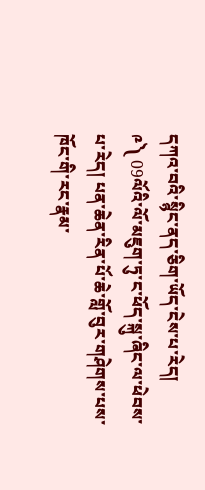དཀའ་བའི་སྙིང་ནད་ཅིག་ཡོད་ངེས་པ་རེད།
༩༽ 09ལོའི་ལོ་མཇུག་ཏུ་ང་ཕོད་སྐུ་ཞིང་ལ་ཕེབས་པ་རེད། པན་ཆེན་རིན་པོ་ཆེ་གློ་བུར་གཤེགས་པས་ཁོང་གི་རང་རྣམ་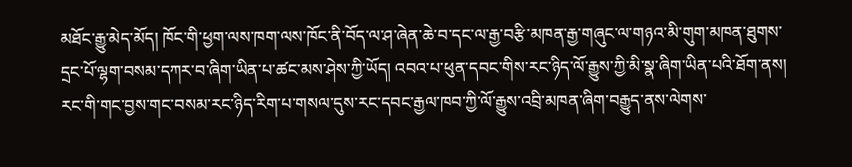མཐོང་རྒྱུ་མེད་མོད། ཁོང་གི་ཕྱག་ལས་ཁག་ལས་ཁོང་ནི་བོད་ལ་ཤ་ཞེན་ཆེ་བ་དང་ལ་རྒྱ་བརྩི་མཁན་རྒྱ་གཞུང་ལ་གཉའ་མི་གུག་མཁན་ཐུགས་དྲང་པོ་ལྷག་བསམ་དཀར་བ་ཞིག་ཡིན་པ་ཚང་མས་ཤེས་ཀྱི་ཡོད། འབའ་པ་ཕུན་དབང་གིས་རང་ཉིད་ལོ་རྒྱུས་ཀྱི་མི་སྣ་ཞིག་ཡིན་པའི་ཐོག་ནས། རང་གི་གང་བྱས་གང་བསམ་རང་ཉིད་རིག་པ་གསལ་དུས་རང་དབང་རྒྱལ་ཁབ་ཀྱི་ལོ་རྒྱུས་འབྲི་མཁན་ཞིག་བརྒྱུད་ནས་ལེགས་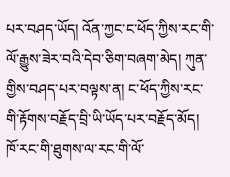པར་བཤད་ཡོད། འོན་ཀྱང་ང་ཕོད་ཀྱིས་རང་གི་ལོ་རྒྱུས་ཟེར་བའི་དེབ་ཅིག་བཞག་མེད། ཀུན་གྱིས་བཤད་པར་བལྟས་ན། ང་ཕོད་ཀྱིས་རང་གི་རྟོགས་བརྗོད་བྲི་ཡི་ཡོད་པར་བརྗོད་མོད། ཁོ་རང་གི་ཐུགས་ལ་རང་གི་ལོ་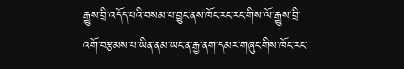རྒྱུས་བྲི་འདོད་པའི་བསམ་པ་བྱུང་ནས་ཁོང་རང་རང་གིས་ལོ་རྒྱུས་བྲི་འགོ་བརྩམས་པ་ཡིན་ནམ་ཡང་ན་རྒྱ་ནག་དམར་གཞུང་གིས་ཁོང་རང་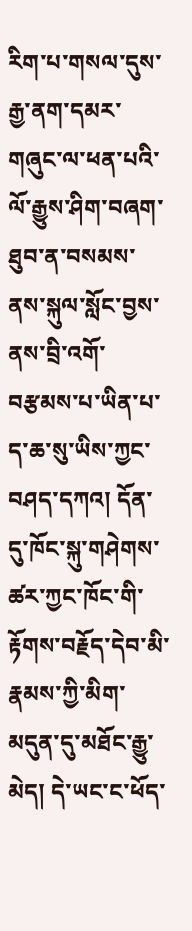རིག་པ་གསལ་དུས་རྒྱ་ནག་དམར་གཞུང་ལ་ཕན་པའི་ལོ་རྒྱུས་ཤིག་བཞག་ཐུབ་ན་བསམས་ནས་སྐུལ་སློང་བྱས་ནས་བྲི་འགོ་བརྩམས་པ་ཡིན་པ་ད་ཆ་སུ་ཡིས་ཀྱང་བཤད་དཀའ། དོན་དུ་ཁོང་སྐུ་གཤེགས་ཚར་ཀྱང་ཁོང་གི་རྟོགས་བརྗོད་དེབ་མི་རྣམས་ཀྱི་མིག་མདུན་དུ་མཐོང་རྒྱུ་མེད། དེ་ཡང་ང་ཕོད་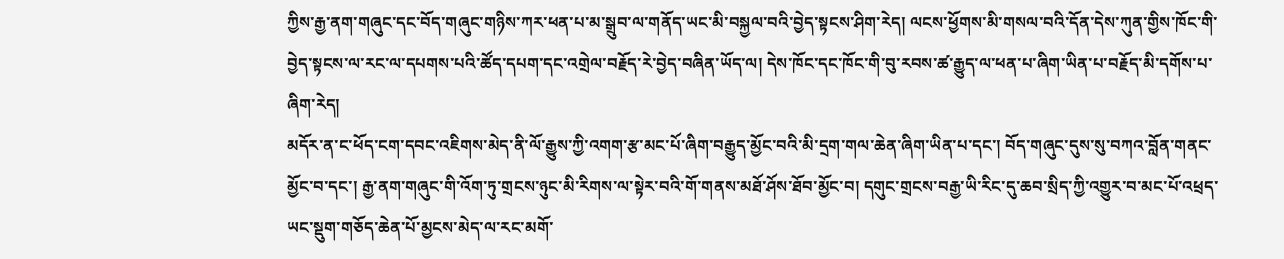ཀྱིས་རྒྱ་ནག་གཞུང་དང་བོད་གཞུང་གཉིས་ཀར་ཕན་པ་མ་སྒྲུབ་ལ་གནོད་ཡང་མི་བསྐྱལ་བའི་བྱེད་སྟངས་ཤིག་རེད། ལངས་ཕྱོགས་མི་གསལ་བའི་དོན་དེས་ཀུན་གྱིས་ཁོང་གི་བྱེད་སྟངས་ལ་རང་ལ་དཔགས་པའི་ཚོད་དཔག་དང་འགྲེལ་བརྗོད་རེ་བྱེད་བཞིན་ཡོད་ལ། དེས་ཁོང་དང་ཁོང་གི་བུ་རབས་ཚ་རྒྱུད་ལ་ཕན་པ་ཞིག་ཡིན་པ་བརྗོད་མི་དགོས་པ་ཞིག་རེད།
མདོར་ན་ང་ཕོད་ངག་དབང་འཇིགས་མེད་ནི་ལོ་རྒྱུས་ཀྱི་འགག་རྩ་མང་པོ་ཞིག་བརྒྱུད་མྱོང་བའི་མི་དྲག་གལ་ཆེན་ཞིག་ཡིན་པ་དང་། བོད་གཞུང་དུས་སུ་བཀའ་བློན་གནང་མྱོང་བ་དང་། རྒྱ་ནག་གཞུང་གི་འོག་ཏུ་གྲངས་ཉུང་མི་རིགས་ལ་སྟེར་བའི་གོ་གནས་མཐོ་ཤོས་ཐོབ་མྱོང་བ། དགུང་གྲངས་བརྒྱ་ཡི་རིང་དུ་ཆབ་སྲིད་ཀྱི་འགྱུར་བ་མང་པོ་འཕྲད་ཡང་སྡུག་གཅོད་ཆེན་པོ་མྱངས་མེད་ལ་རང་མགོ་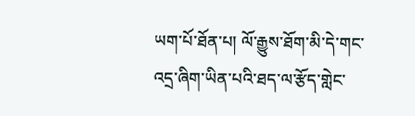ཡག་པོ་ཐོན་པ། ལོ་རྒྱུས་ཐོག་མི་དེ་གང་འདྲ་ཞིག་ཡིན་པའི་ཐད་ལ་རྩོད་གླེང་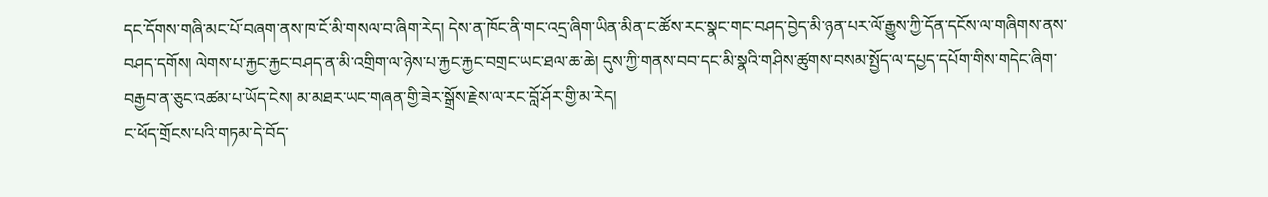དང་དོགས་གཞི་མང་པོ་བཞག་ནས་ཁ་ངོ་མི་གསལ་བ་ཞིག་རེད། དེས་ན་ཁོང་ནི་གང་འདྲ་ཞིག་ཡིན་མིན་ང་ཚོས་རང་སྣང་གང་བཤད་བྱེད་མི་ཉན་པར་ལོ་རྒྱུས་ཀྱི་དོན་དངོས་ལ་གཞིགས་ནས་བཤད་དགོས། ལེགས་པ་རྐྱང་རྐྱང་བཤད་ན་མི་འགྲིག་ལ་ཉེས་པ་རྐྱང་རྐྱང་བགྲང་ཡང་ཐལ་ཆ་ཆེ། དུས་ཀྱི་གནས་བབ་དང་མི་སྣའི་གཤིས་ཚུགས་བསམ་སྤྱོད་ལ་དཔྱད་དཔོག་གིས་གདེང་ཞིག་བརྒྱབ་ན་ཅུང་འཚམ་པ་ཡོད་ངེས། མ་མཐར་ཡང་གཞན་གྱི་ཟེར་སྒྲོས་རྗེས་ལ་རང་བློ་ཤོར་གྱི་མ་རེད།
ང་ཕོད་གྲོངས་པའི་གཏམ་དེ་བོད་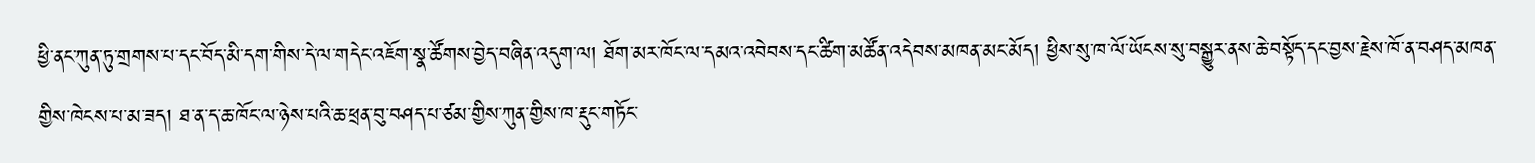ཕྱི་ནང་ཀུན་ཏུ་གྲགས་པ་དང་བོད་མི་དག་གིས་དེ་ལ་གདེང་འཇོག་སྣ་ཚོགས་བྱེད་བཞིན་འདུག་ལ། ཐོག་མར་ཁོང་ལ་དམའ་འབེབས་དང་ཚིག་མཚོན་འདེབས་མཁན་མང་མོད། ཕྱིས་སུ་ཁ་ལོ་ཡོངས་སུ་བསྒྱུར་ནས་ཆེ་བསྟོད་དང་བྱས་རྗེས་ཁོ་ན་བཤད་མཁན་གྱིས་ཁེངས་པ་མ་ཟད། ཐ་ན་ད་ཆ་ཁོང་ལ་ཉེས་པའི་ཆ་ཕྲན་བུ་བཤད་པ་ཙམ་གྱིས་ཀུན་གྱིས་ཁ་རྡུང་གཏོང་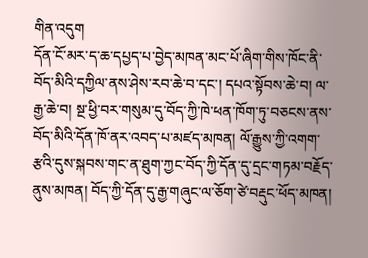གིན་འདུག
དོན་ངོ་མར་ད་ཆ་དཔྱད་པ་བྱེད་མཁན་མང་པོ་ཞིག་གིས་ཁོང་ནི་བོད་མིའི་དཀྱིལ་ནས་ཤེས་རབ་ཆེ་བ་དང་། དཔའ་སྟོབས་ཆེ་བ། ལ་རྒྱ་ཆེ་བ། སྔ་ཕྱི་བར་གསུམ་དུ་བོད་ཀྱི་ཁེ་ཕན་ཁོག་ཏུ་བཅངས་ནས་བོད་མིའི་དོན་ཁོ་ནར་འབད་པ་མཛད་མཁན། ལོ་རྒྱུས་ཀྱི་འགག་རྩའི་དུས་སྐབས་གང་ན་ཐུག་ཀྱང་བོད་ཀྱི་དོན་དུ་དྲང་གཏམ་བརྗོད་ནུས་མཁན། བོད་ཀྱི་དོན་དུ་རྒྱ་གཞུང་ལ་ཅོག་ཙེ་བརྡུང་ཕོད་མཁན།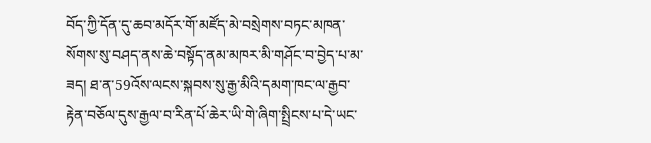བོད་ཀྱི་དོན་དུ་ཆབ་མདོར་གོ་མཛོད་མེ་བསྲེགས་བཏང་མཁན་སོགས་སུ་བཤད་ནས་ཆེ་བསྟོད་ནམ་མཁར་མི་གཤོང་བ་བྱེད་པ་མ་ཟད། ཐ་ན་59འོས་ལངས་སྐབས་སུ་རྒྱ་མིའི་དམག་ཁང་ལ་རྒྱབ་རྟེན་བཅོལ་དུས་རྒྱལ་བ་རིན་པོ་ཆེར་ཡི་གེ་ཞིག་སྤྲིངས་པ་དེ་ཡང་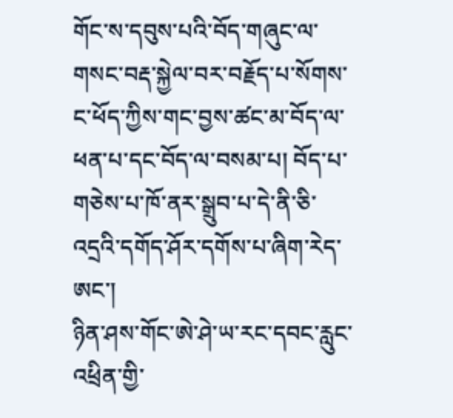གོང་ས་དབུས་པའི་བོད་གཞུང་ལ་གསང་བརྡ་སྐྱེལ་བར་བརྗོད་པ་སོགས་ང་ཕོད་ཀྱིས་གང་བྱས་ཚང་མ་བོད་ལ་ཕན་པ་དང་བོད་ལ་བསམ་པ། བོད་པ་གཅེས་པ་ཁོ་ནར་སྒྲུབ་པ་དེ་ནི་ཅི་འདྲའི་དགོད་ཤོར་དགོས་པ་ཞིག་རེད་ཨང་།
ཉིན་ཤས་གོང་ཨེ་ཤེ་ཡ་རང་དབང་རླུང་འཕྲིན་གྱི་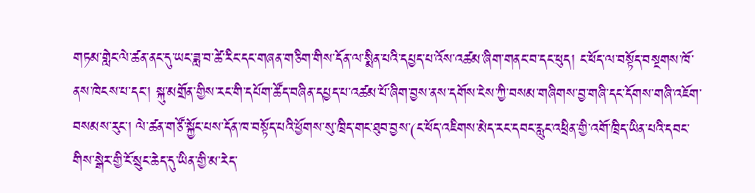གཏམ་གླེང་ལེ་ཚན་ནང་དུ་ཡང་ཟླ་བ་ཚེ་རིང་དང་གཞན་གཅིག་གིས་དོན་ལ་སྨིན་པའི་དཔྱད་པ་འོས་འཚམ་ཞིག་གནང་བ་དང་ཕུད། ང་ཕོད་ལ་བསྟོད་བསྔགས་ཁོ་ནས་ཁེངས་པ་དང་། སྐུ་མགྲོན་གྱིས་རང་གི་དཔོག་ཚོད་བཞིན་དཔྱད་པ་འཚམ་པོ་ཞིག་བྱས་ནས་དགོས་ངེས་ཀྱི་བསམ་གཞིགས་བྱ་གཞི་དང་དོགས་གཞི་འཇོག་བསམས་རུང་། ལེ་ཚན་གཙོ་སྐྱོང་པས་དོན་ཁ་བསྟོད་པའི་ཕྱོགས་སུ་ཁྲིད་གང་ཐུབ་བྱས་(ང་ཕོད་འཇིགས་མེད་རང་དབང་རླུང་འཕྲིན་གྱི་འགོ་ཁྲིད་ཡིན་པའི་དབང་གིས་སྒེར་གྱི་ངོ་སྲུང་ཆེད་དུ་ཡིན་གྱི་མ་རེད་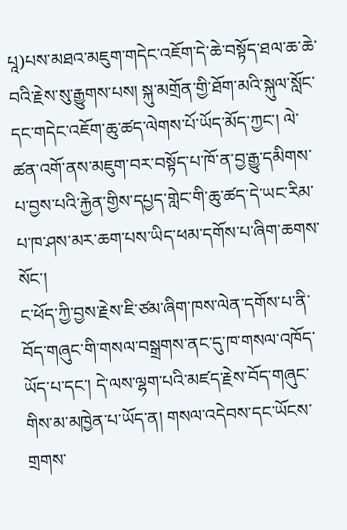པཱ)པས་མཐའ་མཇུག་གདེང་འཇོག་དེ་ཆེ་བསྟོད་ཐལ་ཆ་ཆེ་བའི་རྗེས་སུ་རྒྱུགས་པས། སྐུ་མགྲོན་གྱི་ཐོག་མའི་སྐུལ་སློང་དང་གདེང་འཇོག་ཆུ་ཚད་ལེགས་པོ་ཡོད་མོད་ཀྱང་། ལེ་ཚན་འགོ་ནས་མཇུག་བར་བསྟོད་པ་ཁོ་ན་བྱ་རྒྱུ་དམིགས་པ་བྱས་པའི་རྐྱེན་གྱིས་དཔྱད་གླེང་གི་ཆུ་ཚད་དེ་ཡང་རིམ་པ་ཁ་ཤས་མར་ཆག་པས་ཡིད་ཕམ་དགོས་པ་ཞིག་ཆགས་སོང་།
ང་ཕོད་ཀྱི་བྱས་རྗེས་ཇི་ཙམ་ཞིག་ཁས་ལེན་དགོས་པ་ནི་བོད་གཞུང་གི་གསལ་བསྒྲགས་ནང་དུ་ཁ་གསལ་འཁོད་ཡོད་པ་དང་། དེ་ལས་ལྷག་པའི་མཛད་རྗེས་བོད་གཞུང་གིས་མ་མཁྱེན་པ་ཡོད་ན། གསལ་འདེབས་དང་ཡོངས་གྲགས་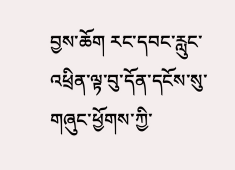བྱས་ཆོག རང་དབང་རླུང་འཕྲིན་ལྟ་བུ་དོན་དངོས་སུ་གཞུང་ཕྱོགས་ཀྱི་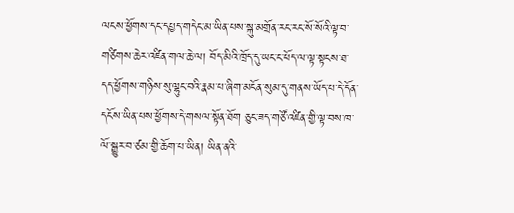ལངས་ཕྱོགས་དང་དཔྱད་གདེང་མ་ཡིན་པས་སྐུ་མགྲོན་རང་རང་སོ་སོའི་ལྟ་བ་གཙིགས་ཆེར་འཛིན་གལ་ཆེ་ལ། བོད་མིའི་ཁྲོད་དུ་ཡང་ང་ཕོད་ལ་ལྟ་སྟངས་ཐ་དད་ཕྱོགས་གཉིས་སུ་ལྷུང་བའི་རྣམ་པ་ཞིག་མངོན་སུམ་དུ་གནས་ཡོད་པ་དེ་དོན་དངོས་ཡིན་པས་ཕྱོགས་དེ་གསལ་སྟོན་ཐོག ཅུང་ཟད་གཙོ་འཛིན་གྱི་ལྟ་བས་ཁ་ལོ་སྒྱུར་བ་ཙམ་གྱི་ཆོག་པ་ཡིན། ཡིན་ནའི་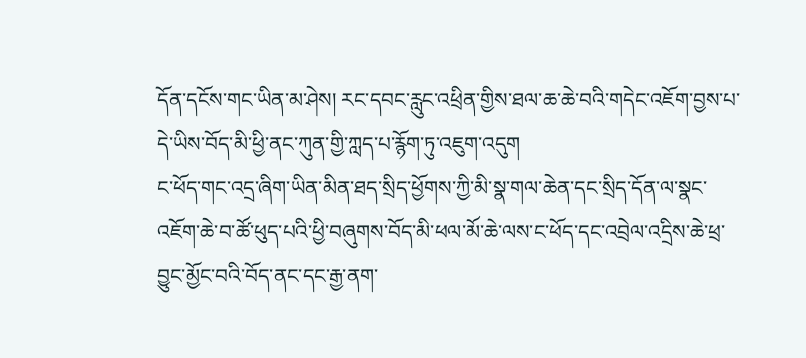དོན་དངོས་གང་ཡིན་མ་ཤེས། རང་དབང་རླུང་འཕྲིན་གྱིས་ཐལ་ཆ་ཆེ་བའི་གདེང་འཇོག་བྱས་པ་དེ་ཡིས་བོད་མི་ཕྱི་ནང་ཀུན་གྱི་ཀླད་པ་རྙོག་ཏུ་འཇུག་འདུག
ང་ཕོད་གང་འདྲ་ཞིག་ཡིན་མིན་ཐད་སྲིད་ཕྱོགས་ཀྱི་མི་སྣ་གལ་ཆེན་དང་སྲིད་དོན་ལ་སྣང་འཇོག་ཆེ་བ་ཚོ་ཕུད་པའི་ཕྱི་བཞུགས་བོད་མི་ཕལ་མོ་ཆེ་ལས་ང་ཕོད་དང་འབྲེལ་འདྲིས་ཆེ་ཕྲ་བྱུང་མྱོང་བའི་བོད་ནང་དང་རྒྱ་ནག་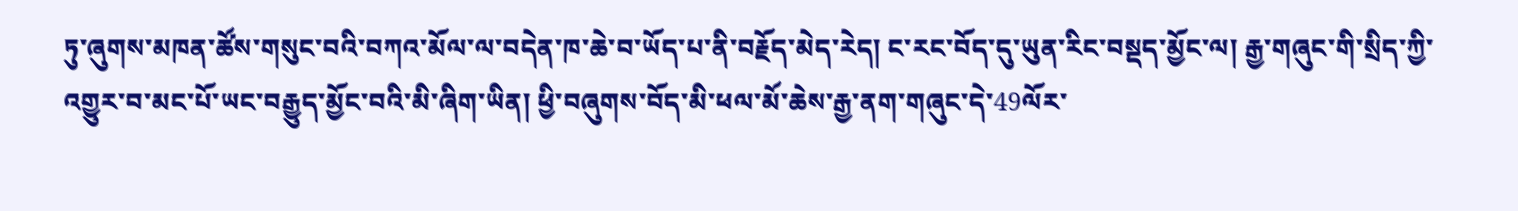ཏུ་ཞུགས་མཁན་ཚོས་གསུང་བའི་བཀའ་མོལ་ལ་བདེན་ཁ་ཆེ་བ་ཡོད་པ་ནི་བརྗོད་མེད་རེད། ང་རང་བོད་དུ་ཡུན་རིང་བསྡད་མྱོང་ལ། རྒྱ་གཞུང་གི་སྲིད་ཀྱི་འགྱུར་བ་མང་པོ་ཡང་བརྒྱུད་མྱོང་བའི་མི་ཞིག་ཡིན། ཕྱི་བཞུགས་བོད་མི་ཕལ་མོ་ཆེས་རྒྱ་ནག་གཞུང་དེ་49ལོར་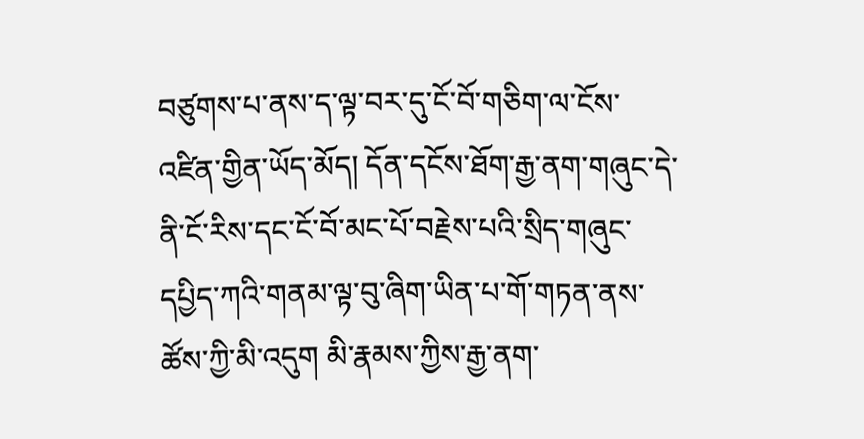བཙུགས་པ་ནས་ད་ལྟ་བར་དུ་ངོ་བོ་གཅིག་ལ་ངོས་འཛིན་གྱིན་ཡོད་མོད། དོན་དངོས་ཐོག་རྒྱ་ནག་གཞུང་དེ་ནི་ངོ་རིས་དང་ངོ་བོ་མང་པོ་བརྗེས་པའི་སྲིད་གཞུང་དཔྱིད་ཀའི་གནམ་ལྟ་བུ་ཞིག་ཡིན་པ་གོ་གཏན་ནས་ཚོས་ཀྱི་མི་འདུག མི་རྣམས་ཀྱིས་རྒྱ་ནག་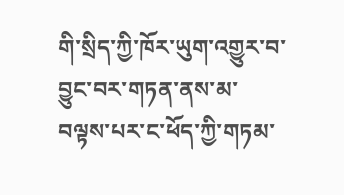གི་སྲིད་ཀྱི་ཁོར་ཡུག་འགྱུར་བ་བྱུང་བར་གཏན་ནས་མ་བལྟས་པར་ང་ཕོད་ཀྱི་གཏམ་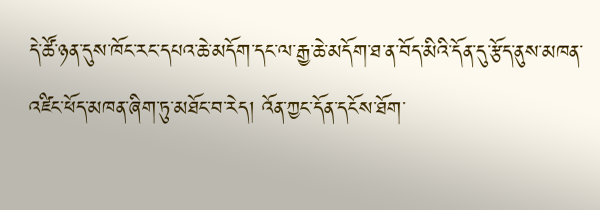དེ་ཚོ་ཉན་དུས་ཁོང་རང་དཔའ་ཆེ་མདོག་དང་ལ་རྒྱ་ཆེ་མདོག་ཐ་ན་བོད་མིའི་དོན་དུ་རྩོད་ནུས་མཁན་འཛིང་ཕོད་མཁན་ཞིག་ཏུ་མཐོང་བ་རེད། འོན་ཀྱང་དོན་དངོས་ཐོག་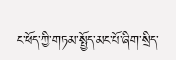ང་ཕོད་ཀྱི་གཏམ་སྤྱོད་མང་པོ་ཞིག་སྲིད་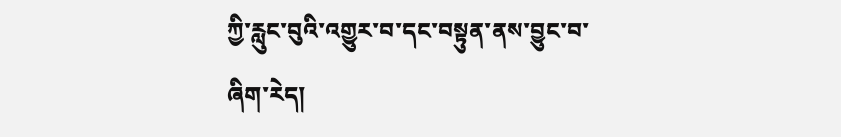ཀྱི་རླུང་བུའི་འགྱུར་བ་དང་བསྟུན་ནས་བྱུང་བ་ཞིག་རེད།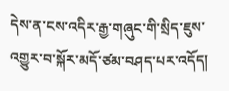དེས་ན་ངས་འདིར་རྒྱ་གཞུང་གི་སྲིད་ཇུས་འགྱུར་བ་སྐོར་མདོ་ཙམ་བཤད་པར་འདོད།